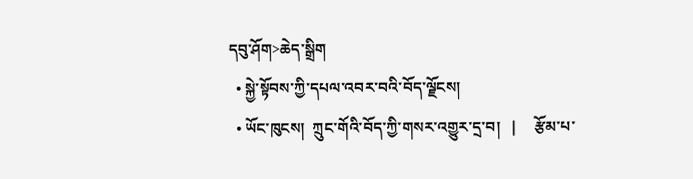དབུ་ཤོག>ཆེད་སྒྲིག
  • སྐྱེ་སྟོབས་ཀྱི་དཔལ་འབར་བའི་བོད་ལྗོངས།
  • ཡོང་ཁུངས།  ཀྲུང་གོའི་བོད་ཀྱི་གསར་འགྱུར་དྲ་བ།   |     རྩོམ་པ་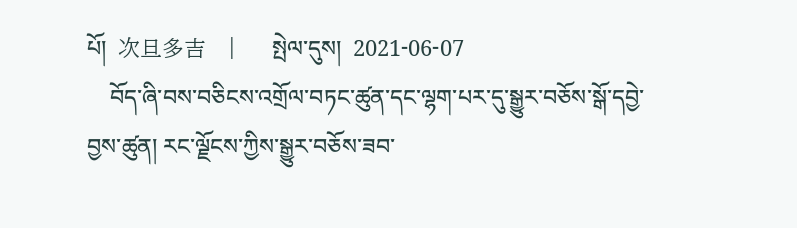པོ།  次旦多吉   |     སྤེལ་དུས།  2021-06-07
    བོད་ཞི་བས་བཅིངས་འགྲོལ་བཏང་ཚུན་དང་ལྷག་པར་དུ་སྒྱུར་བཅོས་སྒོ་དབྱེ་བྱས་ཚུན། རང་ལྗོངས་ཀྱིས་སྒྱུར་བཅོས་ཟབ་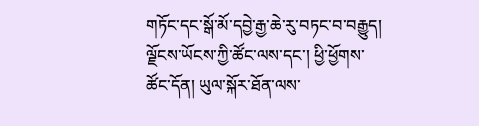གཏོང་དང་སྒོ་མོ་དབྱེ་རྒྱ་ཆེ་རུ་བཏང་བ་བརྒྱུད། ལྗོངས་ཡོངས་ཀྱི་ཚོང་ལས་དང་། ཕྱི་ཕྱོགས་ཚོང་དོན། ཡུལ་སྐོར་ཐོན་ལས་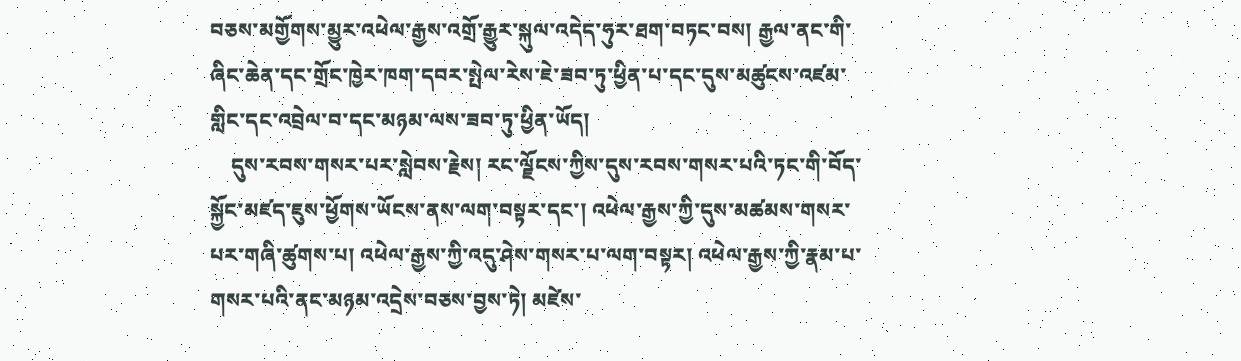བཅས་མགྱོགས་མྱུར་འཕེལ་རྒྱས་འགྲོ་རྒྱུར་སྐུལ་འདེད་ཧུར་ཐག་བཏང་བས། རྒྱལ་ནང་གི་ཞིང་ཆེན་དང་གྲོང་ཁྱེར་ཁག་དབར་སྤེལ་རེས་ཇེ་ཟབ་ཏུ་ཕྱིན་པ་དང་དུས་མཚུངས་འཛམ་གླིང་དང་འབྲེལ་བ་དང་མཉམ་ལས་ཟབ་ཏུ་ཕྱིན་ཡོད།
    དུས་རབས་གསར་པར་སླེབས་རྗེས། རང་ལྗོངས་ཀྱིས་དུས་རབས་གསར་པའི་ཏང་གི་བོད་སྐྱོང་མཛད་ཇུས་ཕྱོགས་ཡོངས་ནས་ལག་བསྟར་དང་། འཕེལ་རྒྱས་ཀྱི་དུས་མཚམས་གསར་པར་གཞི་ཚུགས་པ། འཕེལ་རྒྱས་ཀྱི་འདུ་ཤེས་གསར་པ་ལག་བསྟར། འཕེལ་རྒྱས་ཀྱི་རྣམ་པ་གསར་པའི་ནང་མཉམ་འདྲེས་བཅས་བྱས་ཏེ། མཛེས་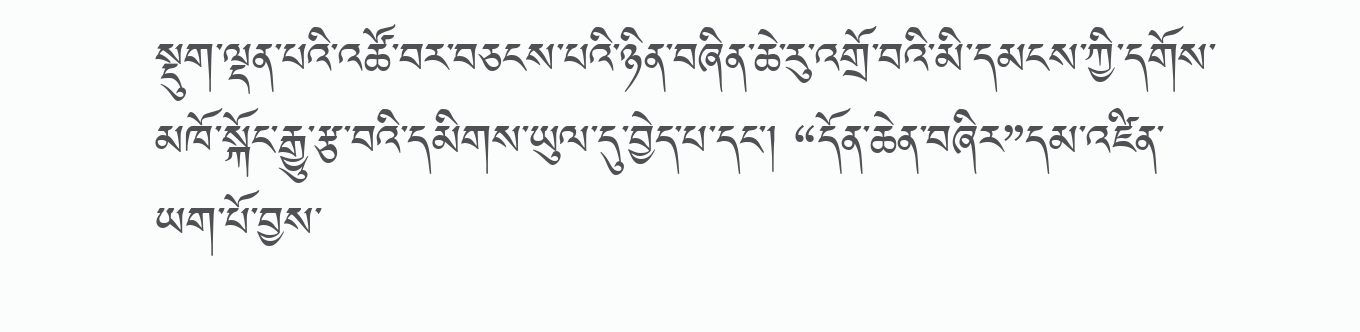སྡུག་ལྡན་པའི་འཚོ་བར་བཅངས་པའི་ཉིན་བཞིན་ཆེ་རུ་འགྲོ་བའི་མི་དམངས་ཀྱི་དགོས་མཁོ་སྐོང་རྒྱུ་རྩ་བའི་དམིགས་ཡུལ་དུ་བྱེད་པ་དང་། “དོན་ཆེན་བཞིར”དམ་འཛིན་ཡག་པོ་བྱས་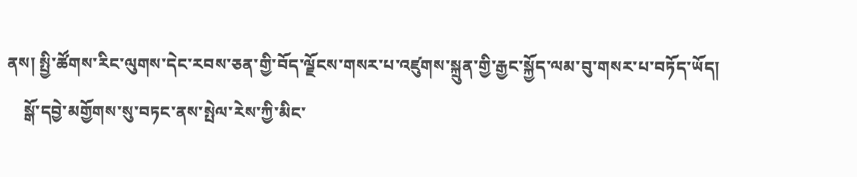ནས། སྤྱི་ཚོགས་རིང་ལུགས་དེང་རབས་ཅན་གྱི་བོད་ལྗོངས་གསར་པ་འཛུགས་སྐྲུན་གྱི་རྒྱང་སྐྱོད་ལམ་བུ་གསར་པ་བཏོད་ཡོད།
    སྒོ་དབྱེ་མགྱོགས་སུ་བཏང་ནས་སྤེལ་རེས་ཀྱི་མིང་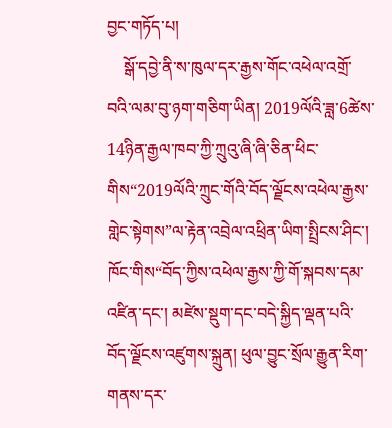བྱང་གཏོད་པ།
    སྒོ་དབྱེ་ནི་ས་ཁུལ་དར་རྒྱས་གོང་འཕེལ་འགྲོ་བའི་ལམ་བུ་ཉག་གཅིག་ཡིན། 2019ལོའི་ཟླ་6ཚེས་14ཉིན་རྒྱལ་ཁབ་ཀྱི་ཀྲུའུ་ཞི་ཞི་ཅིན་ཕིང་གིས“2019ལོའི་ཀྲུང་གོའི་བོད་ལྗོངས་འཕེལ་རྒྱས་གླེང་སྟེགས”ལ་རྟེན་འབྲེལ་འཕྲིན་ཡིག་སྤྲིངས་ཤིང་། ཁོང་གིས“བོད་ཀྱིས་འཕེལ་རྒྱས་ཀྱི་གོ་སྐབས་དམ་འཛིན་དང་། མཛེས་སྡུག་དང་བདེ་སྐྱིད་ལྡན་པའི་བོད་ལྗོངས་འཛུགས་སྐྲུན། ཕུལ་བྱུང་སྲོལ་རྒྱུན་རིག་གནས་དར་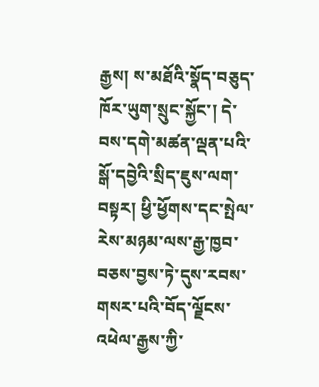རྒྱས། ས་མཐོའི་སྣོད་བཅུད་ཁོར་ཡུག་སྲུང་སྐྱོང་། དེ་བས་དགེ་མཚན་ལྡན་པའི་སྒོ་དབྱེའི་སྲིད་ཇུས་ལག་བསྟར། ཕྱི་ཕྱོགས་དང་སྤེལ་རེས་མཉམ་ལས་རྒྱ་ཁྱབ་བཅས་བྱས་ཏེ་དུས་རབས་གསར་པའི་བོད་ལྗོངས་འཕེལ་རྒྱས་ཀྱི་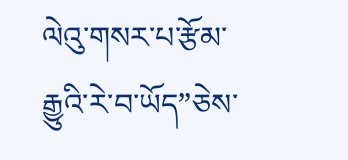ལེའུ་གསར་པ་རྩོམ་རྒྱུའི་རེ་བ་ཡོད”ཅེས་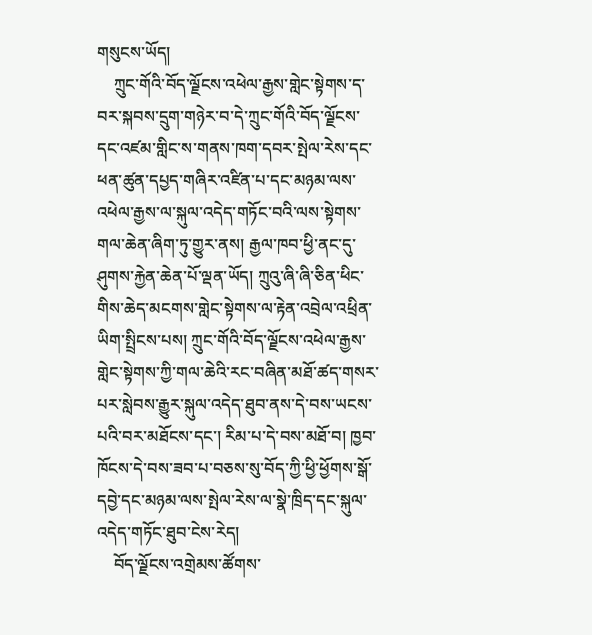གསུངས་ཡོད།
    ཀྲུང་གོའི་བོད་ལྗོངས་འཕེལ་རྒྱས་གླེང་སྟེགས་ད་བར་སྐབས་དྲུག་གཉེར་བ་དེ་ཀྲུང་གོའི་བོད་ལྗོངས་དང་འཛམ་གླིང་ས་གནས་ཁག་དབར་སྤེལ་རེས་དང་ཕན་ཚུན་དཔྱད་གཞིར་འཛིན་པ་དང་མཉམ་ལས་འཕེལ་རྒྱས་ལ་སྐུལ་འདེད་གཏོང་བའི་ལས་སྟེགས་གལ་ཆེན་ཞིག་ཏུ་གྱུར་ནས། རྒྱལ་ཁབ་ཕྱི་ནང་དུ་ཤུགས་རྐྱེན་ཆེན་པོ་ལྡན་ཡོད། ཀྲུའུ་ཞི་ཞི་ཅིན་ཕིང་གིས་ཆེད་མངགས་གླེང་སྟེགས་ལ་རྟེན་འབྲེལ་འཕྲིན་ཡིག་སྤྲིངས་པས། ཀྲུང་གོའི་བོད་ལྗོངས་འཕེལ་རྒྱས་གླེང་སྟེགས་ཀྱི་གལ་ཆེའི་རང་བཞིན་མཐོ་ཚད་གསར་པར་སླེབས་རྒྱུར་སྐུལ་འདེད་ཐུབ་ནས་དེ་བས་ཡངས་པའི་བར་མཐོངས་དང་། རིམ་པ་དེ་བས་མཐོ་བ། ཁྱབ་ཁོངས་དེ་བས་ཟབ་པ་བཅས་སུ་བོད་ཀྱི་ཕྱི་ཕྱོགས་སྒོ་དབྱེ་དང་མཉམ་ལས་སྤེལ་རེས་ལ་སྣེ་ཁྲིད་དང་སྐུལ་འདེད་གཏོང་ཐུབ་ངེས་རེད།
    བོད་ལྗོངས་འགྲེམས་ཚོགས་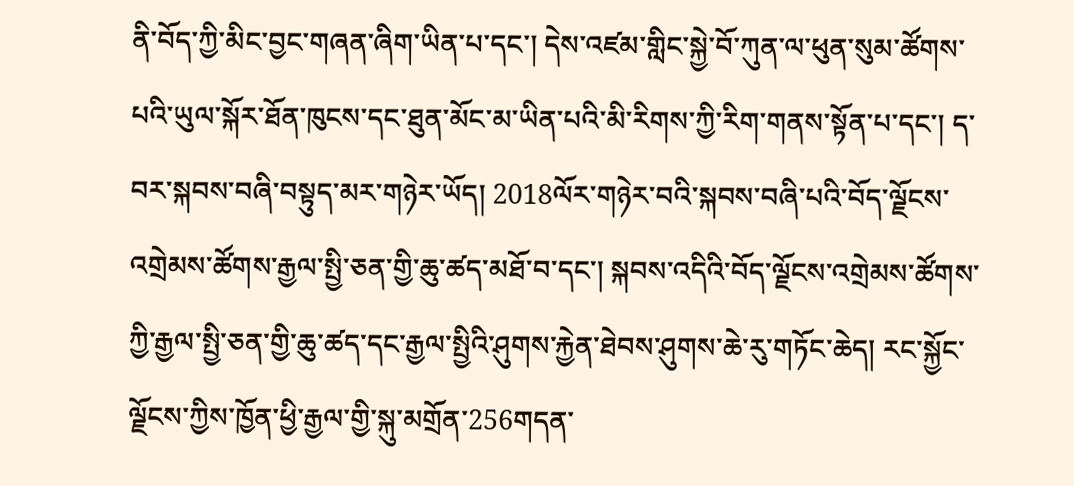ནི་བོད་ཀྱི་མིང་བྱང་གཞན་ཞིག་ཡིན་པ་དང་། དེས་འཛམ་གླིང་སྐྱེ་བོ་ཀུན་ལ་ཕུན་སུམ་ཚོགས་པའི་ཡུལ་སྐོར་ཐོན་ཁུངས་དང་ཐུན་མོང་མ་ཡིན་པའི་མི་རིགས་ཀྱི་རིག་གནས་སྟོན་པ་དང་། ད་བར་སྐབས་བཞི་བསྟུད་མར་གཉེར་ཡོད། 2018ལོར་གཉེར་བའི་སྐབས་བཞི་པའི་བོད་ལྗོངས་འགྲེམས་ཚོགས་རྒྱལ་སྤྱི་ཅན་གྱི་ཆུ་ཚད་མཐོ་བ་དང་། སྐབས་འདིའི་བོད་ལྗོངས་འགྲེམས་ཚོགས་ཀྱི་རྒྱལ་སྤྱི་ཅན་གྱི་ཆུ་ཚད་དང་རྒྱལ་སྤྱིའི་ཤུགས་རྐྱེན་ཐེབས་ཤུགས་ཆེ་རུ་གཏོང་ཆེད། རང་སྐྱོང་ལྗོངས་ཀྱིས་ཁྱོན་ཕྱི་རྒྱལ་གྱི་སྐུ་མགྲོན་256གདན་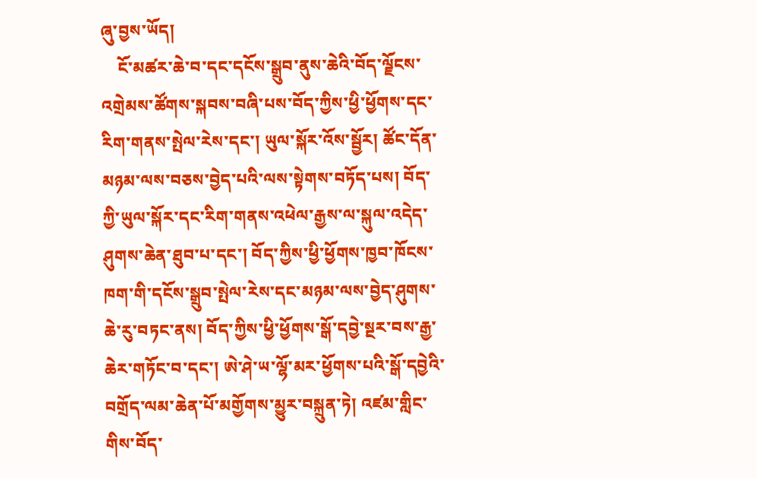ཞུ་བྱས་ཡོད།
    ངོ་མཚར་ཆེ་བ་དང་དངོས་སྒྲུབ་ནུས་ཆེའི་བོད་ལྗོངས་འགྲེམས་ཚོགས་སྐབས་བཞི་པས་བོད་ཀྱིས་ཕྱི་ཕྱོགས་དང་རིག་གནས་སྤེལ་རེས་དང་། ཡུལ་སྐོར་འོས་སྦྱོར། ཚོང་དོན་མཉམ་ལས་བཅས་བྱེད་པའི་ལས་སྟེགས་བཏོད་པས། བོད་ཀྱི་ཡུལ་སྐོར་དང་རིག་གནས་འཕེལ་རྒྱས་ལ་སྐུལ་འདེད་ཤུགས་ཆེན་ཐུབ་པ་དང་། བོད་ཀྱིས་ཕྱི་ཕྱོགས་ཁྱབ་ཁོངས་ཁག་གི་དངོས་སྒྲུབ་སྤེལ་རེས་དང་མཉམ་ལས་བྱེད་ཤུགས་ཆེ་རུ་བཏང་ནས། བོད་ཀྱིས་ཕྱི་ཕྱོགས་སྒོ་དབྱེ་སྔར་བས་རྒྱ་ཆེར་གཏོང་བ་དང་། ཨེ་ཤེ་ཡ་ལྷོ་མར་ཕྱོགས་པའི་སྒོ་དབྱེའི་བགྲོད་ལམ་ཆེན་པོ་མགྱོགས་མྱུར་བསྐྲུན་ཏེ། འཛམ་གླིང་གིས་བོད་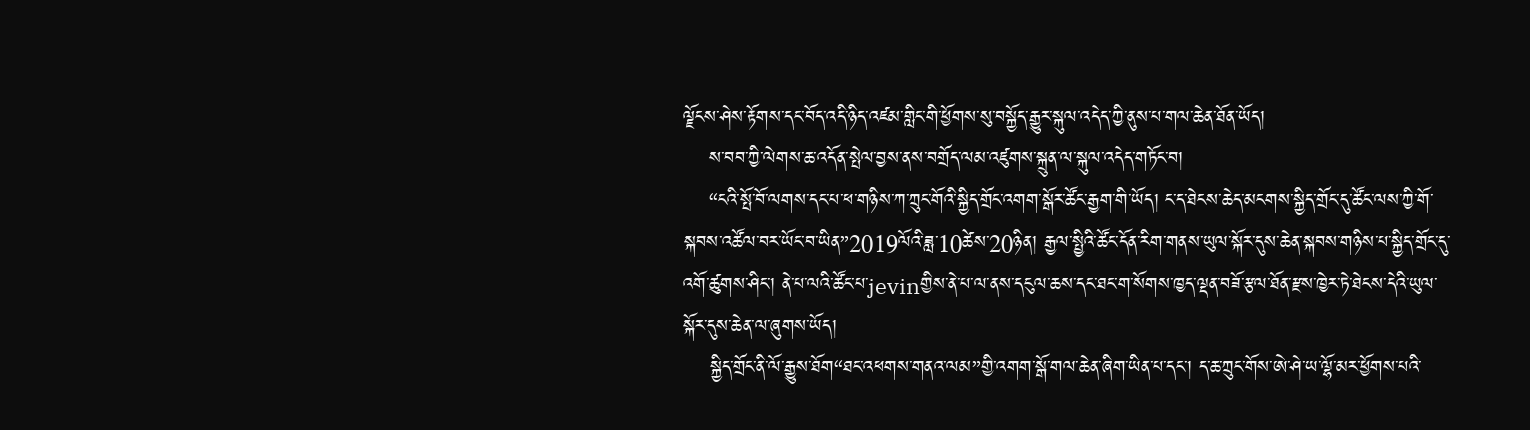ལྗོངས་ཤེས་རྟོགས་དང་བོད་འདི་ཉིད་འཛམ་གླིང་གི་ཕྱོགས་སུ་བསྐྱོད་རྒྱུར་སྐུལ་འདེད་ཀྱི་ནུས་པ་གལ་ཆེན་ཐོན་ཡོད།
    ས་བབ་ཀྱི་ལེགས་ཆ་འདོན་སྤེལ་བྱས་ནས་བགྲོད་ལམ་འཛུགས་སྐྲུན་ལ་སྐུལ་འདེད་གཏོང་བ།
    “ངའི་སྤོ་བོ་ལགས་དང་པ་ཕ་གཉིས་ཀ་ཀྲུང་གོའི་སྐྱིད་གྲོང་འགག་སྒོར་ཚོང་རྒྱག་གི་ཡོད། ང་ད་ཐེངས་ཆེད་མངགས་སྐྱིད་གྲོང་དུ་ཚོང་ལས་ཀྱི་གོ་སྐབས་འཚོལ་བར་ཡོང་བ་ཡིན”2019ལོའི་ཟླ་10ཚེས་20ཉིན། རྒྱལ་སྤྱིའི་ཚོང་དོན་རིག་གནས་ཡུལ་སྐོར་དུས་ཆེན་སྐབས་གཉིས་པ་སྐྱིད་གྲོང་དུ་འགོ་ཚུགས་ཤིང་། ནེ་པ་ལའི་ཚོང་པ་jevinགྱིས་ནེ་པ་ལ་ནས་དངུལ་ཆས་དང་ཐང་ག་སོགས་ཁྱད་ལྡན་བཟོ་རྩལ་ཐོན་རྫས་ཁྱེར་ཏེ་ཐེངས་དེའི་ཡུལ་སྐོར་དུས་ཆེན་ལ་ཞུགས་ཡོད།
    སྐྱིད་གྲོང་ནི་ལོ་རྒྱུས་ཐོག“ཐང་འཕགས་གནའ་ལམ”གྱི་འགག་སྒོ་གལ་ཆེན་ཞིག་ཡིན་པ་དང་། ད་ཆ་ཀྲུང་གོས་ཨེ་ཤེ་ཡ་ལྷོ་མར་ཕྱོགས་པའི་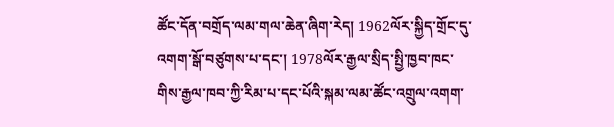ཚོང་དོན་བགྲོད་ལམ་གལ་ཆེན་ཞིག་རེད། 1962ལོར་སྐྱིད་གྲོང་དུ་འགག་སྒོ་བཙུགས་པ་དང་། 1978ལོར་རྒྱལ་སྲིད་སྤྱི་ཁྱབ་ཁང་གིས་རྒྱལ་ཁབ་ཀྱི་རིམ་པ་དང་པོའི་སྐམ་ལམ་ཚོང་འགྲུལ་འགག་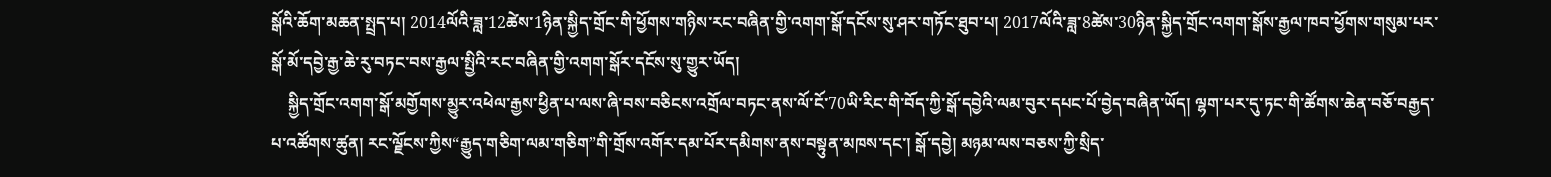སྒོའི་ཆོག་མཆན་སྤྲད་པ། 2014ལོའི་ཟླ་12ཚེས་1ཉིན་སྐྱིད་གྲོང་གི་ཕྱོགས་གཉིས་རང་བཞིན་གྱི་འགག་སྒོ་དངོས་སུ་ཤར་གཏོང་ཐུབ་པ། 2017ལོའི་ཟླ་8ཚེས་30ཉིན་སྐྱིད་གྲོང་འགག་སྒོས་རྒྱལ་ཁབ་ཕྱོགས་གསུམ་པར་སྒོ་མོ་དབྱེ་རྒྱ་ཆེ་རུ་བཏང་བས་རྒྱལ་སྤྱིའི་རང་བཞིན་གྱི་འགག་སྒོར་དངོས་སུ་གྱུར་ཡོད།
    སྐྱིད་གྲོང་འགག་སྒོ་མགྱོགས་མྱུར་འཕེལ་རྒྱས་ཕྱིན་པ་ལས་ཞི་བས་བཅིངས་འགྲོལ་བཏང་ནས་ལོ་ངོ་70ཡི་རིང་གི་བོད་ཀྱི་སྒོ་དབྱེའི་ལམ་བུར་དཔང་པོ་བྱེད་བཞིན་ཡོད། ལྷག་པར་དུ་ཏང་གི་ཚོགས་ཆེན་བཅོ་བརྒྱད་པ་འཚོགས་ཚུན། རང་ལྗོངས་ཀྱིས“རྒྱུད་གཅིག་ལམ་གཅིག”གི་གྲོས་འགོར་དམ་པོར་དམིགས་ནས་བསྟུན་མཁས་དང་། སྒོ་དབྱེ། མཉམ་ལས་བཅས་ཀྱི་སྲིད་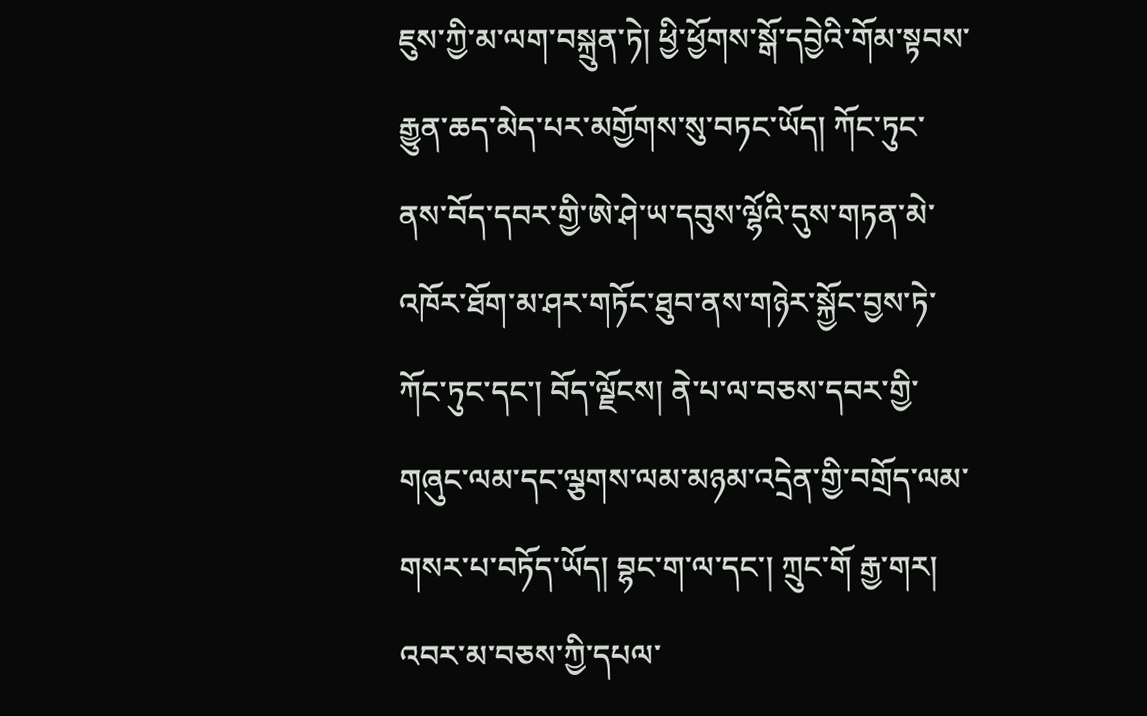ཇུས་ཀྱི་མ་ལག་བསྐྲུན་ཏེ། ཕྱི་ཕྱོགས་སྒོ་དབྱེའི་གོམ་སྟབས་རྒྱུན་ཆད་མེད་པར་མགྱོགས་སུ་བཏང་ཡོད། ཀོང་ཏུང་ནས་བོད་དབར་གྱི་ཨེ་ཤེ་ཡ་དབུས་ལྷོའི་དུས་གཏན་མེ་འཁོར་ཐོག་མ་ཤར་གཏོང་ཐུབ་ནས་གཉེར་སྐྱོང་བྱས་ཏེ་ཀོང་ཏུང་དང་། བོད་ལྗོངས། ནེ་པ་ལ་བཅས་དབར་གྱི་གཞུང་ལམ་དང་ལྕགས་ལམ་མཉམ་འདྲེན་གྱི་བགྲོད་ལམ་གསར་པ་བཏོད་ཡོད། བྷང་ག་ལ་དང་། ཀྲུང་གོ རྒྱ་གར། འབར་མ་བཅས་ཀྱི་དཔལ་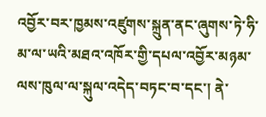འབྱོར་བར་ཁྱམས་འཛུགས་སྐྲུན་ནང་ཞུགས་ཏེ་ཧི་མ་ལ་ཡའི་མཐའ་འཁོར་གྱི་དཔལ་འབྱོར་མཉམ་ལས་ཁུལ་ལ་སྐུལ་འདེད་བཏང་བ་དང་། ནེ་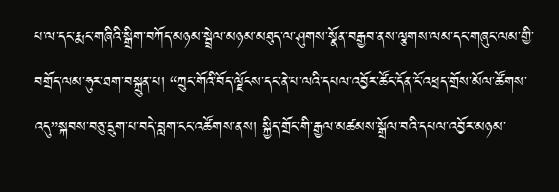པ་ལ་དང་རྨང་གཞིའི་སྒྲིག་བཀོད་མཉམ་སྦྲེལ་མཉམ་མཐུད་ལ་ཤུགས་སྣོན་བརྒྱབ་ནས་ལྕགས་ལམ་དང་གཞུང་ལམ་གྱི་བགྲོད་ལམ་ཧུར་ཐག་བསྐྲུན་པ། “ཀྲུང་གོའི་བོད་ལྗོངས་དང་ནེ་པ་ལའི་དཔལ་འབྱོར་ཚོང་དོན་ངོ་འཕྲད་གྲོས་མོལ་ཚོགས་འདུ”སྐབས་བཅུ་དྲུག་པ་བདེ་བླག་ངང་འཚོགས་ནས། སྐྱིད་གྲོང་གི་རྒྱལ་མཚམས་སྒྲོལ་བའི་དཔལ་འབྱོར་མཉམ་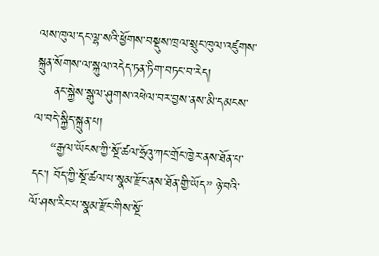ལས་ཁུལ་དང་ལྷ་སའི་ཕྱོགས་བསྡུས་ཁྲལ་སྲུང་ཁུལ་འཛུགས་སྐྲུན་སོགས་ལ་སྐུལ་འདེད་ཏན་ཏིག་བཏང་བ་རེད།
    ནང་སྐྱེས་སྒུལ་ཤུགས་འཕེལ་བར་བྱས་ནས་མི་དམངས་ལ་བདེ་སྐྱིད་སྐྲུན་པ།
    “རྒྱལ་ཡོངས་ཀྱི་སྔོ་ཚལ་ཧྲོའུ་ཀང་གྲོང་ཁྱེར་ནས་ཐོན་པ་དང་། བོད་ཀྱི་སྔོ་ཚལ་པ་སྣམ་རྫོང་ནས་ཐོན་གྱི་ཡོད” ཉེ་བའི་ལོ་ཤས་རིང་པ་སྣམ་རྫོང་གིས་སྔོ་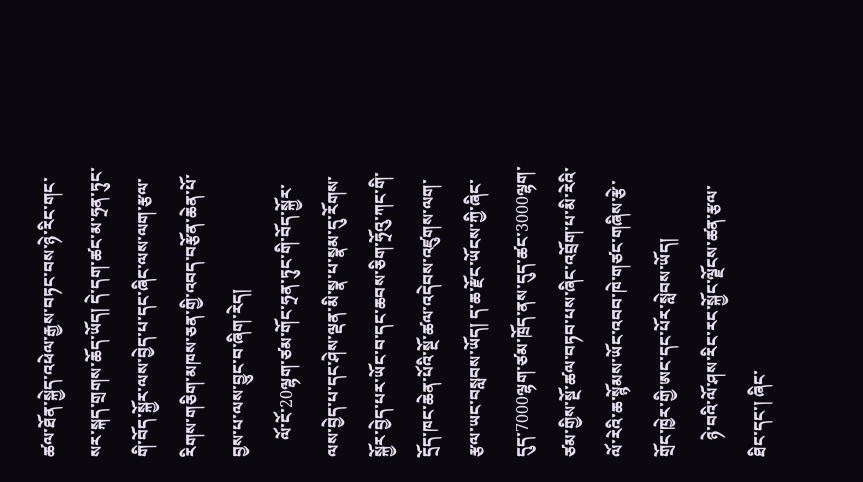ཚལ་ཐོན་སྐྱེད་འཕེལ་རྒྱས་བཏང་བས་ཉེ་རིང་གང་སར་སྐད་གྲགས་ཆོད་ཡོད། དེ་དག་ཚང་མ་ཧྲན་ཏུང་གི་བོད་སྐྱོར་ལས་བྱེད་པ་དང་ཞིང་ལས་ལག་རྩལ་རིགས་གཅིག་མཁས་ཅན་གྱི་འབད་བརྩོན་ཆེན་པོ་བྱས་པ་ལས་བྱུང་བ་ཞིག་རེད།
    ལོ་ངོ་20ལྷག་ཙམ་གོང་ཧྲན་ཏུང་གི་བོད་སྐྱོར་ལས་བྱེད་པ་དང་ཤེས་ལྡན་མི་སྣ་པ་སྣམ་དུ་རོགས་སྐྱོར་བྱེད་པར་ཡོང་བ་དང་ཆབས་ཅིག་ཧྲོའུ་ཀང་གི་དྲོད་ཁང་ཆེན་པོའི་སྔོ་ཚལ་འདེབས་འཛུགས་ལག་རྩལ་ཡང་བསླབས་ཡོད། ད་ཆ་རྫོང་ཡོངས་ཀྱི་ཞིང་དུད་7000ལྷག་ཙམ་ཁྲོད་ནས་དུད་ཚང་3000ལྷག་ཙམ་གྱིས་སྔོ་ཚལ་བཏབ་པས་ཞིང་འབྲོག་པ་མི་རེའི་ལོ་རེའི་ཆ་སྙོམས་ཡོང་འབབ་ཁེ་གཙང་གཞིས་རྩེ་གྲོང་ཁྱེར་གྱི་ཨང་དང་པོར་སླེབས་ཡོད།
    ཉེ་བའི་ལོ་ཤས་རིང་རང་སྐྱོང་ལྗོངས་ཚན་རྩལ་ཐིང་དང་། ཞིང་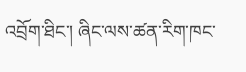འབྲོག་ཐིང་། ཞིང་ལས་ཚན་རིག་ཁང་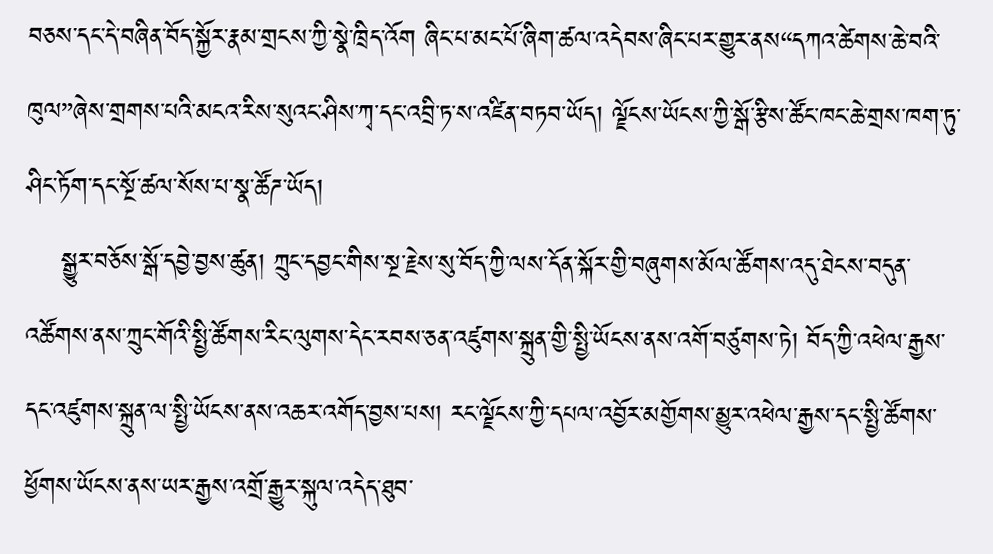བཅས་དང་དེ་བཞིན་བོད་སྐྱོར་རྣམ་གྲངས་ཀྱི་སྣེ་ཁྲིད་འོག ཞིང་པ་མང་པོ་ཞིག་ཚལ་འདེབས་ཞིང་པར་གྱུར་ནས“དཀའ་ཚེགས་ཆེ་བའི་ཁུལ”ཞེས་གྲགས་པའི་མངའ་རིས་སུའང་ཤིས་ཀྭ་དང་འབྲི་ཏ་ས་འཛིན་བཏབ་ཡོད། ལྗོངས་ཡོངས་ཀྱི་སྒོ་རྩིས་ཚོང་ཁང་ཆེ་གྲས་ཁག་ཏུ་ཤིང་ཏོག་དང་སྔོ་ཚལ་སོས་པ་སྣ་ཚོཌ་ཡོད།
    སྒྱུར་བཅོས་སྒོ་དབྱེ་བྱས་ཚུན། ཀྲུང་དབྱང་གིས་སྔ་རྗེས་སུ་བོད་ཀྱི་ལས་དོན་སྐོར་གྱི་བཞུགས་མོལ་ཚོགས་འདུ་ཐེངས་བདུན་འཚོགས་ནས་ཀྲུང་གོའི་སྤྱི་ཚོགས་རིང་ལུགས་དེང་རབས་ཅན་འཛུགས་སྐྲུན་གྱི་སྤྱི་ཡོངས་ནས་འགོ་བཙུགས་ཏེ། བོད་ཀྱི་འཕེལ་རྒྱས་དང་འཛུགས་སྐྲུན་ལ་སྤྱི་ཡོངས་ནས་འཆར་འགོད་བྱས་པས། རང་ལྗོངས་ཀྱི་དཔལ་འབྱོར་མགྱོགས་མྱུར་འཕེལ་རྒྱས་དང་སྤྱི་ཚོགས་ཕྱོགས་ཡོངས་ནས་ཡར་རྒྱས་འགྲོ་རྒྱུར་སྐུལ་འདེད་ཐུབ་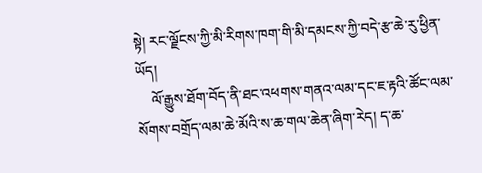སྟེ། རང་ལྗོངས་ཀྱི་མི་རིགས་ཁག་གི་མི་དམངས་ཀྱི་བདེ་རྩ་ཆེ་རུ་ཕྱིན་ཡོད།
    ལོ་རྒྱུས་ཐོག་བོད་ནི་ཐང་འཕགས་གནའ་ལམ་དང་ཇ་རྟའི་ཚོང་ལམ་སོགས་བགྲོད་ལམ་ཆེ་མོའི་ས་ཆ་གལ་ཆེན་ཞིག་རེད། ད་ཆ་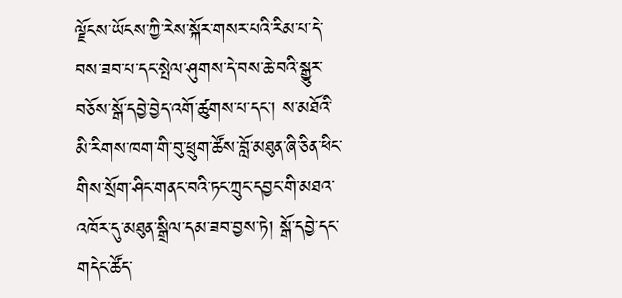ལྗོངས་ཡོངས་ཀྱི་རེས་སྐོར་གསར་པའི་རིམ་པ་དེ་བས་ཟབ་པ་དང་སྤེལ་ཤུགས་དེ་བས་ཆེ་བའི་སྒྱུར་བཅོས་སྒོ་དབྱེ་བྱེད་འགོ་ཚུགས་པ་དང་། ས་མཐོའི་མི་རིགས་ཁག་གི་བུ་ཕྲུག་ཚོས་བློ་མཐུན་ཞི་ཅིན་ཕིང་གིས་སྲོག་ཤིང་གནང་བའི་ཏང་ཀྲུང་དབྱང་གི་མཐའ་འཁོར་དུ་མཐུན་སྒྲིལ་དམ་ཟབ་བྱས་ཏེ། སྒོ་དབྱེ་དང་གདེང་ཚོད་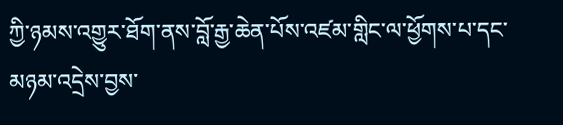ཀྱི་ཉམས་འགྱུར་ཐོག་ནས་བློ་རྒྱ་ཆེན་པོས་འཛམ་གླིང་ལ་ཕྱོགས་པ་དང་མཉམ་འདྲེས་བྱས་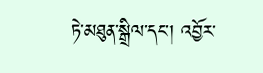ཏེ་མཐུན་སྒྲིལ་དང་། འབྱོར་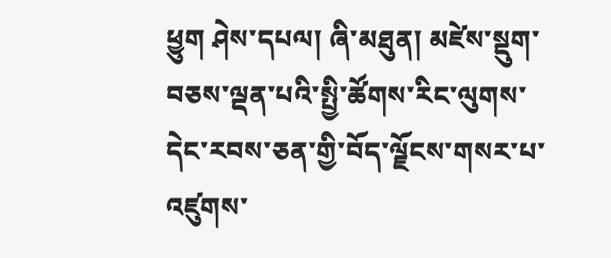ཕྱུག ཤེས་དཔལ། ཞི་མཐུན། མཛེས་སྡུག་བཅས་ལྡན་པའི་སྤྱི་ཚོགས་རིང་ལུགས་དེང་རབས་ཅན་གྱི་བོད་ལྗོངས་གསར་པ་འཛུགས་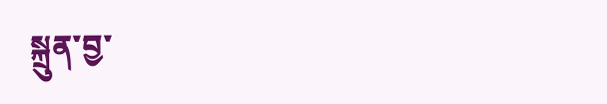སྐྲུན་བྱ་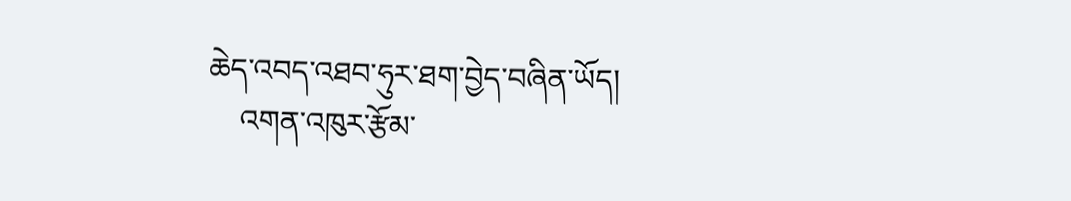ཆེད་འབད་འཐབ་ཧུར་ཐག་བྱེད་བཞིན་ཡོད།
    འགན་འཁུར་རྩོམ་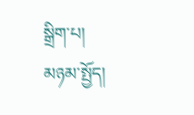སྒྲིག་པ།
མཉམ་སྤྱོད།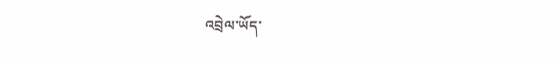འབྲེལ་ཡོད་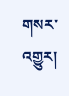གསར་འགྱུར།